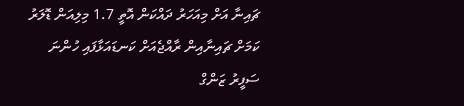ޗައިނާ އަށް މިއަހަރު ދައްކަން އޮތީ 1.7 މިލިއަން ޑޮލަރު ކަމަށް ޗައިނާއިން ރާއްޖެއަށް ކަނޑައަޅާފައި ހުންނަ ސަފީރު ޒަންގް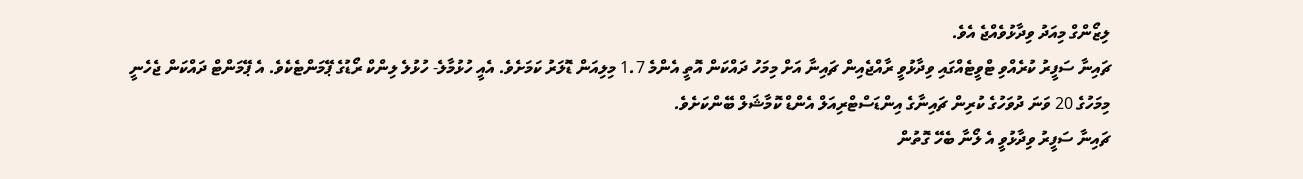ލިޒޯންގް މިއަދު ވިދާޅުވެއްޖެ އެވެ.
ޗައިނާ ސަފީރު ކުރެއްވި ޓްވީޓެއްގައި ވިދާޅުވީ ރާއްޖެއިން ޗައިނާ އަށް މިމަހު ދައްކަން އޮތީ އެންމެ 1.7 މިލިއަން ޑޮލަރު ކަމަށެވެ. އެއީ ހުޅުމާލެ- ހުޅުލެ ލިންކް ރޯޑުގެ ޕޭމަންޓެކެވެ. އެ ޕޭމަންޓް ދައްކަން ޖެހެނީ މިމަހުގެ 20 ވަނަ ދުވަހުގެ ކުރިން ޗައިނާގެ އިންޑަސްޓްރިއަލް އެންޑް ކޮމާޝަލް ބޭންކަށެވެ.
ޗައިނާ ސަފީރު ވިދާޅުވީ އެ ލޯނާ ބެހޭ ގޮތުން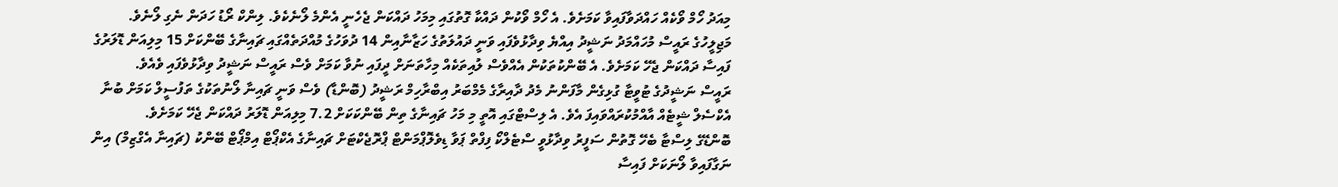މިއަދު ހޯމް ވޯކެއް ހައްދަވާފައިވާ ކަމަށެވެ. އެ ހޯމް ވޯކުން ދައްކާ ގޮތުގައި މިމަހު ދައްކަން ޖެހެނީ އެންމެ ލޯނެކެވެ. ލިންކް ރޯޑު ހަދަން ނެގި ލޯނެވެ.
މަޖިލީހުގެ ރައީސް މުހައްމަދު ނަޝީދު އިއްޔެ ވިދާޅުވެފައި ވަނީ ދައުލަތުގެ ހަޒާނާއިން 14 ދުވަހުގެ މުއްދަތެއްގައި ޗައިނާގެ ބޭންކަށް 15 މިލިއަން ޑޮލަރުގެ ފައިސާ ދައްކަން ޖެހޭ ކަމަށެވެ. އެ ބޭންކުތަކުން އެއްވެސް ލުއިތަކެއް މިހާތަނަށް ދީފައި ނުވާ ކަމަށް ވެސް ރައީސް ނަޝީދު ވިދާޅުވެފައި ވެއެވެ.
ރައީސް ނަޝީދުގެ ޓުވީޓާ ގުޅިގެން މާފަންނު މެދު ދާއިރާގެ މެމްބަރު އިބްރާހިމް ރަޝީދު (ބޮންޑާ) ވެސް ވަނީ ޗައިނާ ލޯނުތަކުގެ ތަފުސީލް ކަމަށް ބުނާ އެކްސެލް ޝީޓެއް އާއްމުކުރައްވައިފަ އެވެ. އެ ލިސްޓްގައި އޮތީ މި މަހު ޗައިނާގެ ތިން ބޭންކަކަށް 7.2 މިލިއަން ޑޮލަރު ދައްކަން ޖެހޭ ކަމަށެވެ.
ބޮންޑޭގެ ލިސްޓާ ބެހޭ ގޮތުން ސަފީރު ވިދާޅުވީ ސްޓެލްކޯ ފިފްތް ޕަވާ ޑިވެލޮޕްމަންޓް ޕްރޮޖެކްޓަށް ޗައިނާގެ އެކްޕޯޓް އިމްޕޯޓް ބޭންކު (ޗައިނާ އެގްޒިމް) އިން ނަގާފައިވާ ލޯނަކަށް ފައިސާ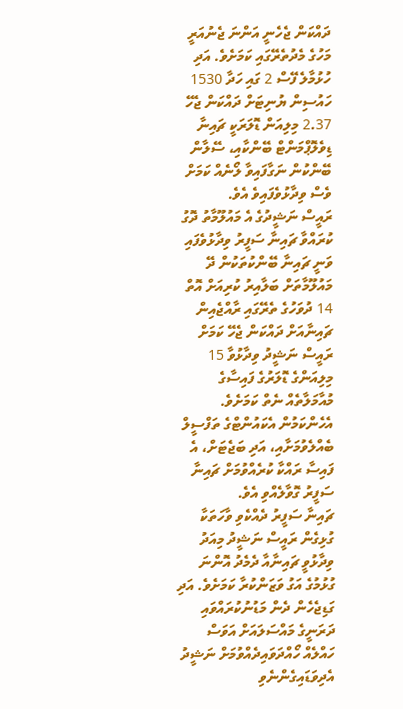ދައްކަން ޖެހެނީ އަންނަ ޖެނުއަރީ މަހުގެ މެދުތެރޭގައި ކަމަށެވެ. އަދި ހުޅުމާލެ ފޭސް 2 ގައި ހަދާ 1530 ހައުސިން ޔުނިޓަށް ދައްކަން ޖެހޭ 2.37 މިލިއަން ޑޮލަރަކީ ޗައިނާ ޑިވެލޮޕްމަންޓް ބޭންކާއި، ސޭލާން ބޭންކުން ނަގާފައިވާ ލޯނެއް ކަމަށް ވެސް ވިދާޅުވެފައިވެ އެވެ.
ރައީސް ނަޝީދުގެ އެ މައުލޫމާތު ދޮގު ކުރައްވާ ޗައިނާ ސަފީރު ވިދާޅުވެފައި ވަނީ ޗައިނާ ބޭންކުތަކުން ދޭ މައުލޫމާތަށް ބަލާއިރު ކުރިއަށް އޮތް 14 ދުވަހުގެ ތެރޭގައި ރާއްޖެއިން ޗައިނާއަށް ދައްކަން ޖެހޭ ކަމަށް ރައީސް ނަޝީދު ވިދާޅުވާ 15 މިލިއަންގެ ޑޮލަރުގެ ފައިސާގެ މުއާމަލާތެއް ނެތް ކަމަށެވެ. އެހެންކަމުން އެކައުންޓްގެ ތަފްސީލް ބެއްލެވުމަށާއި، އަދި ބަޖެޓަށް، އެ ފައިސާ ރައްކާ ކުރެއްވުމަށް ޗައިނާ ސަފީރު ގޮވާލެއްވި އެވެ.
ޗައިނާ ސަފީރު ދެއްކެވި ވާހަތަކާ ގުޅިގެން ރައީސް ނަޝީދު މިއަދު ވިދާޅުވީ ޗައިނާއާ ދެމެދު އޮންނަ ގުޅުމުގެ އަގު ވަޒަންކުރާ ކަމަށެވެ. އަދި ގަޑިޖެހެން ދެން މަޑުނުކުރައްވައި ދަރަނީގެ މައްސަލައަށް އަވަސް ހައްލެއް ހޯއްދަވައިދެއްވުމަށް ނަޝީދު އެދިވަޑައިގެންނެވި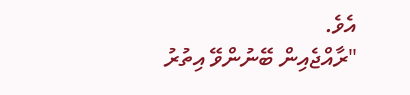އެވެ.
"ރާއްޖެއިން ބޭނުންވޭ އިތުރު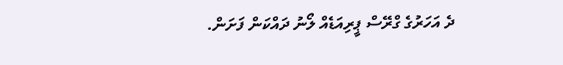ދެ އަހަރުގެ ގްރޭސް ޕީރިއަޑެއް ލޯނު ދައްކަން ފަށަން.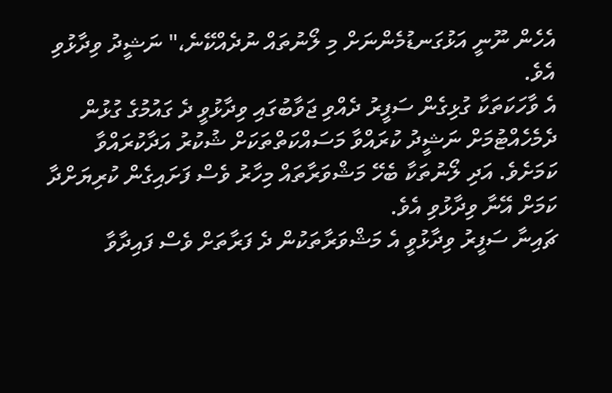އެހެން ނޫނީ އަޅުގަނޑުމެންނަށް މި ލޯނުތައް ނުދެއްކޭނެ،" ނަޝީދު ވިދާޅުވި އެވެ.
އެ ވާހަކަތަކާ ގުޅިގެން ސަފީރު ދެއްވި ޖަވާބުގައި ވިދާޅުވީ ދެ ގައުމުގެ ގުޅުން ދެމެހެއްޓުމަށް ނަޝީދު ކުރައްވާ މަސައްކަތްތަކަށް ޝުކުރު އަދާކުރައްވާ ކަމަށެވެ. އަދި ލޯނުތަކާ ބެހޭ މަޝްވަރާތައް މިހާރު ވެސް ފަށައިގެން ކުރިޔަށްދާ ކަމަށް އޭނާ ވިދާޅުވި އެވެ.
ޗައިނާ ސަފީރު ވިދާޅުވީ އެ މަޝްވަރާތަކުން ދެ ފަރާތަށް ވެސް ފައިދާވާ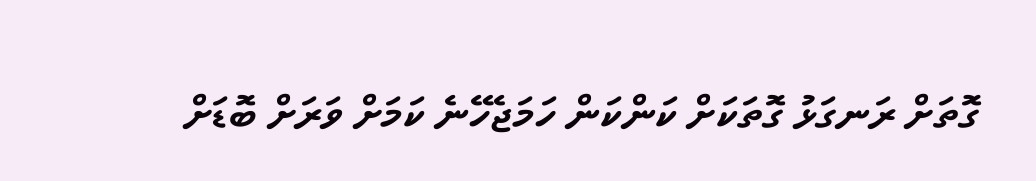ގޮތަށް ރަނގަޅު ގޮތަކަށް ކަންކަން ހަމަޖެހޭނެ ކަމަށް ވަރަށް ބޮޑަށް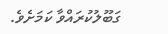ގަބޫލުކުރައްވާ ކަމަށެވެ.